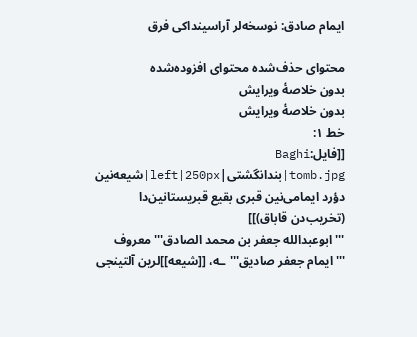ایمام صادق: نوسخه‌لر آراسینداکی فرق

محتوای حذف‌شده محتوای افزوده‌شده
بدون خلاصۀ ویرایش
بدون خلاصۀ ویرایش
خط ۱:
[[فایل:Baghi tomb.jpg|بندانگشتی|left|250px|شیعه‌نین دؤرد ایمامی‌نین قبری بقیع قبریستانین‌دا (تخریب‌دن قاباق)]]
'''ابوعبدالله جعفر بن محمد الصادق''' معروف '''ایمام جعفر صادیق'''ـه، [[شیعه]]لرین آلتینجی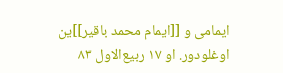ایمامی و [[ایمام محمد باقیر]]ین اوغلودور. او ۱۷ ربیع‌الاول ۸۳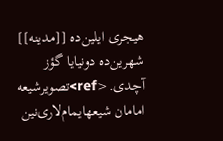هیجری ایلین‌ده [[مدینه]] شهرین‌ده دونیایا گؤز آچدی.<ref>تصویرشیعه امامان شیعهایمام‌لاری‌نین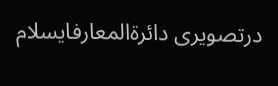درتصویری دائرةالمعارفایسلام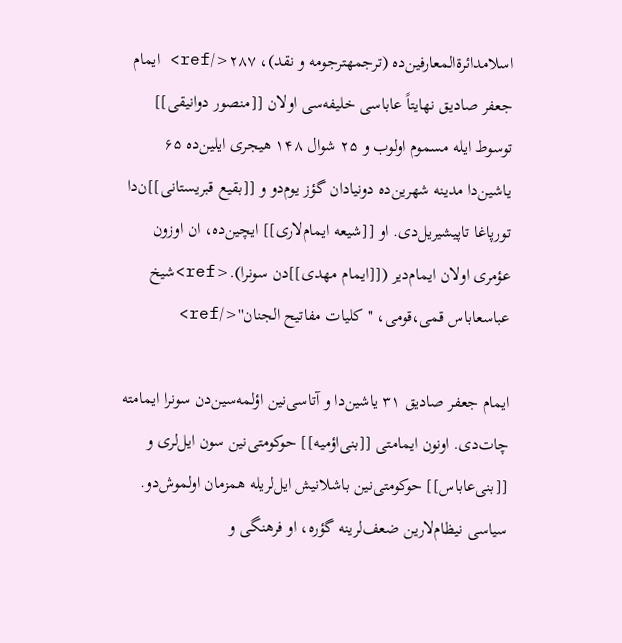اسلامدائرةالمعارفین‌ده (ترجمهترجومه و نقد)، ۲۸۷</ref> ایمام جعفر صادیق نهایتاً عاباسی خلیفه‌سی اولان [[منصور دوانیقی]] توسوط ایله مسموم اولوب و ۲۵ شوال ۱۴۸ هیجری ایلین‌ده ۶۵ یاشین‌دا مدینه شهرین‌ده دونیادان گؤز یوم‌دو و [[بقیع قبریستانی]]ن‌دا تورپاغا تاپیشیریل‌دی. او [[شیعه ایمام‌لاری]] ایچین‌ده، ان اوزون عؤمری اولان ایمام‌دیر ([[ایمام مهدی]]دن سونرا).<ref>شیخ عباسعاباس قمی،قومی، ''کلیات مفاتیح الجنان''</ref>

ایمام جعفر صادیق ۳۱ یاشین‌دا و آتاسی‌نین اؤلمه‌سین‌دن سونرا ایمامته چات‌دی. اونون ایمامتی [[بنی‌اؤمیه]] حوکومتی‌نین سون ایل‌لری و [[بنی‌عاباس]] حوکومتی‌نین باشلانیش ایل‌لریله همزمان اولموش‌دو. سیاسی نیظام‌لارین ضعف‌لرینه گؤره، او فرهنگی و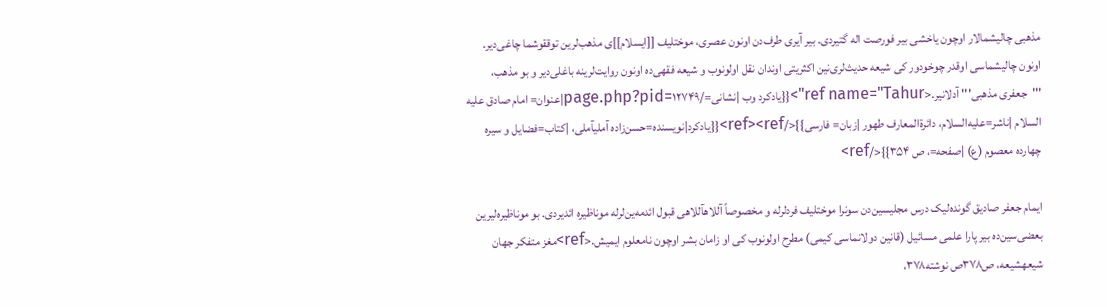مذهبی چالیشمالار اوچون یاخشی بیر فورصت اله گتیردی. بیر آیری طرف‌دن اونون عصری، موختلیف [[ایسلام]]ی مذهب‌لرین توققوشما چاغی‌دیر. اونون چالیشماسی اوقدر چوخودور کی شیعه حدیث‌لری‌نین اکثریتی اوندان نقل اولونوب و شیعه فقهی‌ده اونون روایت‌لرینه باغلی‌دیر و بو مذهب، '''جعفری مذهبی''' آدلانیر.<ref name="Tahur">{{یادکرد وب |نشانی=/page.php?pid=۱۲۷۴۹|عنوان= امام صادق علیه السلام |ناشر=علیه‌السلام، دائرةالمعارف طهور |زبان= فارسی}}</ref><ref>{{یادکرد|نویسنده=حسن‌زاده آملیآملی، |کتاب=فضایل و سیره چهارده معصوم (ع) |صفحه=، ص ۳۵۴}}</ref>

ایمام جعفر صادیق گونده‌لیک درس مجلیسین‌دن سونرا موختلیف فردلرله و مخصوصاً آللاهآللاهی قبول ائدمه‌ین‌لرله موناظیره ائدیردی. بو موناظیره‌لیرین بعضی‌سین‌ده بیر پارا علمی مسائیل (قانین دولانماسی کیمی) مطرح اولونوب کی او زامان بشر اوچون نامعلوم ایمیش.<ref>مغز متفکر جهان شیعهشیعه، ص۳۷۸ص نوشته۳۷۸،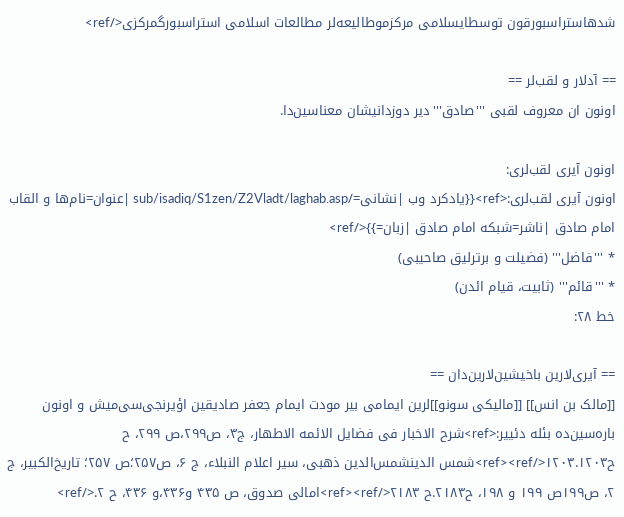شدهاستراسبورقون توسطایسلامی مرکزموطالیعه‌لر مطالعات اسلامی استراسبورگمرکزی</ref>

== آدلار و لقب‌لر ==
اونون ان معروف لقبی '''صادق'''دیر دوزدانیشان معناسین‌دا.

اونون آیری لقب‌لری:
اونون آیری لقب‌لری:<ref>{{یادکرد وب |نشانی=/sub/isadiq/S1zen/Z2Vladt/laghab.asp |عنوان=نام‌ها و القاب امام صادق |ناشر=شبکه امام صادق |زبان=}}</ref>
* '''فاضل''' (فضیلت و برترلیق صاحیبی)
* '''قائم''' (ثابیت، قیام ائدن)
خط ۲۸:

== آیری‌لارین باخیشین‌لارین‌دان ==
[[مالک بن انس]] [[مالیکی سونو]]لرین ایمامی بیر مودت ایمام جعفر صادیقین اؤیرنجی‌سی‌میش و اونون باره‌سین‌ده بئله دئییر:<ref>شرح الاخبار فی فضایل الائمه الاطهار، ج۳، ص۲۹۹،ص ۲۹۹، ح ح۱۲۰۳.۱۲۰۳</ref><ref>شمس الدینشمس‌الدین ذهبی، سیر اعلام النبلاء، ج ۶، ص۲۵۷؛ص ۲۵۷؛ تاریخ‌الکبیر، ج ۲، ص۱۹۹ص ۱۹۹ و ۱۹۸، ح۲۱۸۳.ح ۲۱۸۳</ref><ref>امالی صدوق، ص ۴۳۵ و۴۳۶،و ۴۳۶، ح ۲.</ref>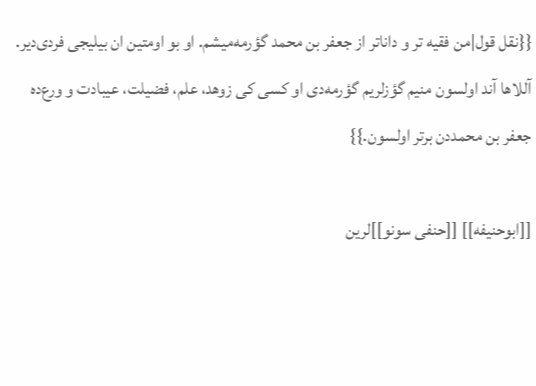{{نقل قول|من فقیه تر و داناتر از جعفر بن محمد گؤرمه‌میشم. او بو اومتین ان بیلیجی فردی‌دیر. آللاها آند اولسون منیم گؤزلریم گؤرمه‌دی او کسی کی زوهد، علم، فضیلت، عیبادت و ورع‌ده جعفر بن محمددن برتر اولسون.}}

[[ابوحنیفه]] [[حنفی سونو]]لرین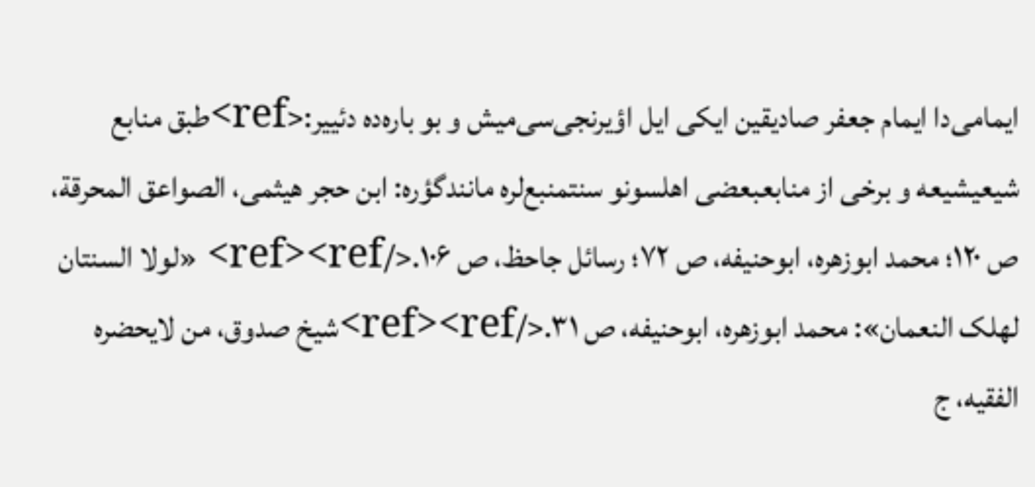ایمامی‌دا ایمام جعفر صادیقین ایکی ایل اؤیرنجی‌سی‌میش و بو باره‌ده دئییر:<ref>طبق منابع شیعیشیعه و برخی از منابعبعضی اهلسونو سنتمنبع‌لره مانندگؤره: ابن حجر هیثمی، الصواعق المحرقة، ص ۱۲۰؛ محمد ابوزهره، ابوحنیفه، ص ۷۲؛ رسائل جاحظ، ص ۱۰۶.</ref><ref> «لولا السنتان لهلک النعمان»: محمد ابوزهره، ابوحنیفه، ص ۳۱.</ref><ref>شیخ صدوق، من لایحضره الفقیه، ج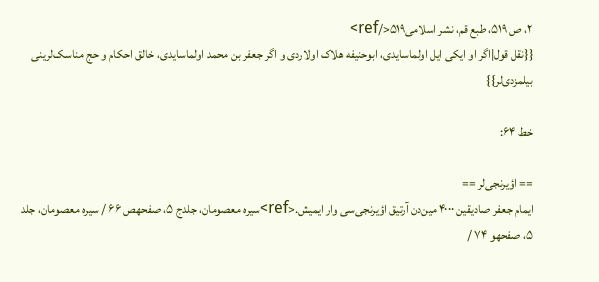۲، ص ۵۱۹، طبع قم، نشر اسلامی۵۱۹</ref>
{{نقل قول|اگر او ایکی ایل اولماسایدی، ابوحنیفه هلاک اولاردی و اگر جعفر بن محمد اولماسایدی، خالق احکام و حج مناسک‌لرینی بیلمزدی‌لر}}

خط ۶۴:

== اؤیرنجی‌لر ==
ایمام جعفر صادیقین ۴۰۰۰ مین‌دن آرتیق اؤیرنجی‌سی وار ایمیش.<ref>سیره معصومان، جلدج ۵، صفحهص ۶۶ / سیره معصومان، جلد ۵، صفحهو ۷۴ /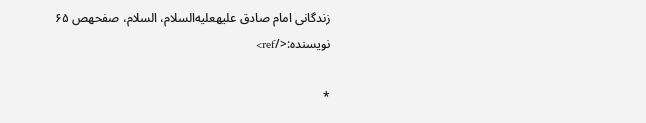زندگانی امام صادق علیهعلیه‌السلام، السلام، صفحهص ۶۵ نویسنده:</ref>

*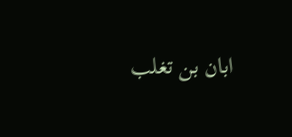ابان بن تغلب